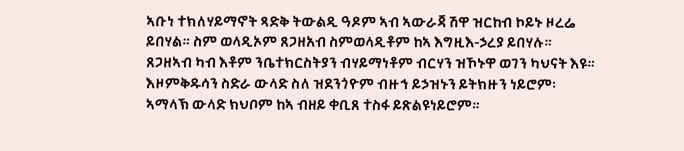ኣቡነ ተክለሃይማኖት ጻድቅ ትውልዲ ዓዶም ኣብ ኣውራጃ ሽዋ ዝርከብ ኮይኑ ዞረሬ ይበሃል። ስም ወላዲኦም ጸጋዘአብ ስምወላዲቶም ከኣ እግዚእ-ኃረያ ይበሃሉ። ጸጋዘኣብ ካብ እቶም ንቤተክርስትያን ብሃይማነቶም ብርሃን ዝኾኑዋ ወገን ካህናት እዩ። እዞምቅዱሳን ስድራ ውላድ ስለ ዝደንጎዮም ብዙኅ ይኃዝኑን ይትክዙን ነይሮም፡ ኣማላኽ ውላድ ክህቦም ከኣ ብዘይ ቀቢጸ ተስፋ ይጽልዩነይሮም።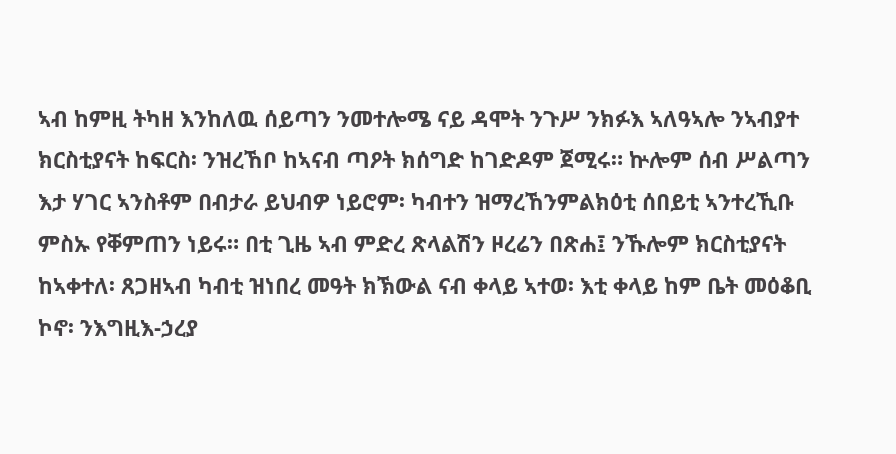ኣብ ከምዚ ትካዘ እንከለዉ ሰይጣን ንመተሎሜ ናይ ዳሞት ንጉሥ ንክፉእ ኣለዓኣሎ ንኣብያተ ክርስቲያናት ከፍርስ፡ ንዝረኸቦ ከኣናብ ጣዖት ክሰግድ ከገድዶም ጀሚሩ። ኵሎም ሰብ ሥልጣን እታ ሃገር ኣንስቶም በብታራ ይህብዎ ነይሮም፡ ካብተን ዝማረኸንምልክዕቲ ሰበይቲ ኣንተረኺቡ ምስኡ የቐምጠን ነይሩ። በቲ ጊዜ ኣብ ምድረ ጽላልሽን ዞረሬን በጽሐ፤ ንኹሎም ክርስቲያናት ከኣቀተለ፡ ጸጋዘኣብ ካብቲ ዝነበረ መዓት ክኽውል ናብ ቀላይ ኣተወ፡ እቲ ቀላይ ከም ቤት መዕቆቢ ኮኖ፡ ንእግዚእ-ኃረያ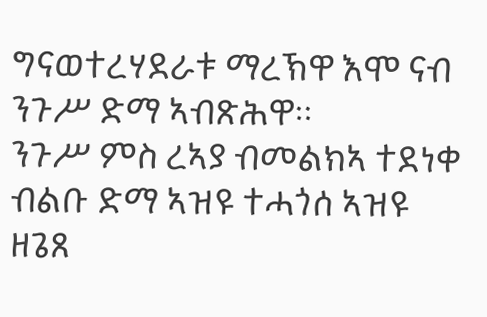ግናወተረሃደራቱ ማረኽዋ እሞ ናብ ንጉሥ ድማ ኣብጽሕዋ።
ንጉሥ ምስ ረኣያ ብመልክኣ ተደነቀ ብልቡ ድማ ኣዝዩ ተሓጎሰ ኣዝዩ ዘጌጸ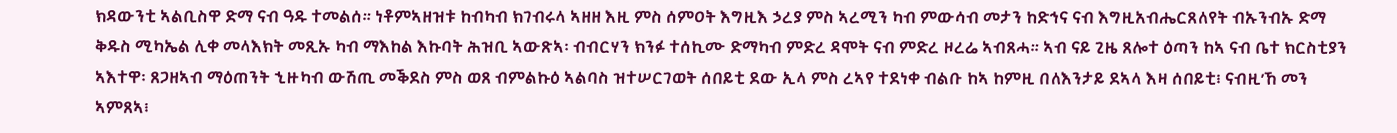ክዳውንቲ ኣልቢስዋ ድማ ናብ ዓዱ ተመልሰ። ነቶምኣዘዝቱ ከብካብ ክገብሩላ ኣዘዘ እዚ ምስ ሰምዐት እግዚእ ኃረያ ምስ ኣረሚን ካብ ምውሳብ መታን ከድኅና ናብ እግዚአብሔርጸለየት ብኡንብኡ ድማ ቅዱስ ሚካኤል ሊቀ መላእክት መጺኡ ካብ ማእከል እኩባት ሕዝቢ ኣውጽኣ፡ ብብርሃን ክንፉ ተሰኪሙ ድማካብ ምድረ ዳሞት ናብ ምድረ ዞረሬ ኣብጸሓ። ኣብ ናይ ጊዜ ጸሎተ ዕጣን ከኣ ናብ ቤተ ክርስቲያን ኣእተዋ፡ ጸጋዘኣብ ማዕጠንት ኂዙካብ ውሽጢ መቕደስ ምስ ወጸ ብምልኩዕ ኣልባስ ዝተሠርገወት ሰበይቲ ደው ኢላ ምስ ረኣየ ተደነቀ ብልቡ ከኣ ከምዚ በለእንታይ ደኣላ እዛ ሰበይቲ፧ ናብዚ’ኸ መን ኣምጸኣ፧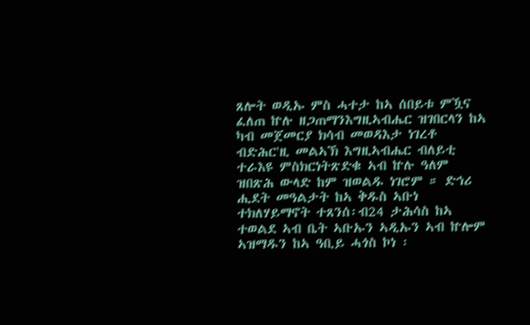ጸሎት ወዲኡ ምስ ሓተታ ከኣ ሰበይቱ ምዃና ፈለጠ ኵሉ ዘጋጠማንእግዚኣብሔር ዝገበርላን ከኣ ካብ መጀመርያ ክሳብ መወዳእታ ነገረቶ ብድሕር'ዚ መልኣኽ እግዚኣብሔር ብለይቲ ተራእዩ ምስክርነትጽድቁ ኣብ ኵሉ ዓለም ዝበጽሕ ውላድ ከም ዝወልዱ ነገሮም ። ድኅሪ ሒደት መዓልታት ከኣ ቅዱስ ኣቡነ ተክለሃይማኖት ተጸንሰ፡ብ24 ታሕሳስ ከኣ ተወልደ ኣብ ቤት ኣቡኡን ኣዲኡን ኣብ ኵሎም ኣዝማዱን ከኣ ዓቢይ ሓጎስ ኮነ ፡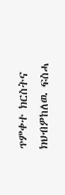ጥምቀተ ክርስትና ክህብዎከለዉ ፍስሓ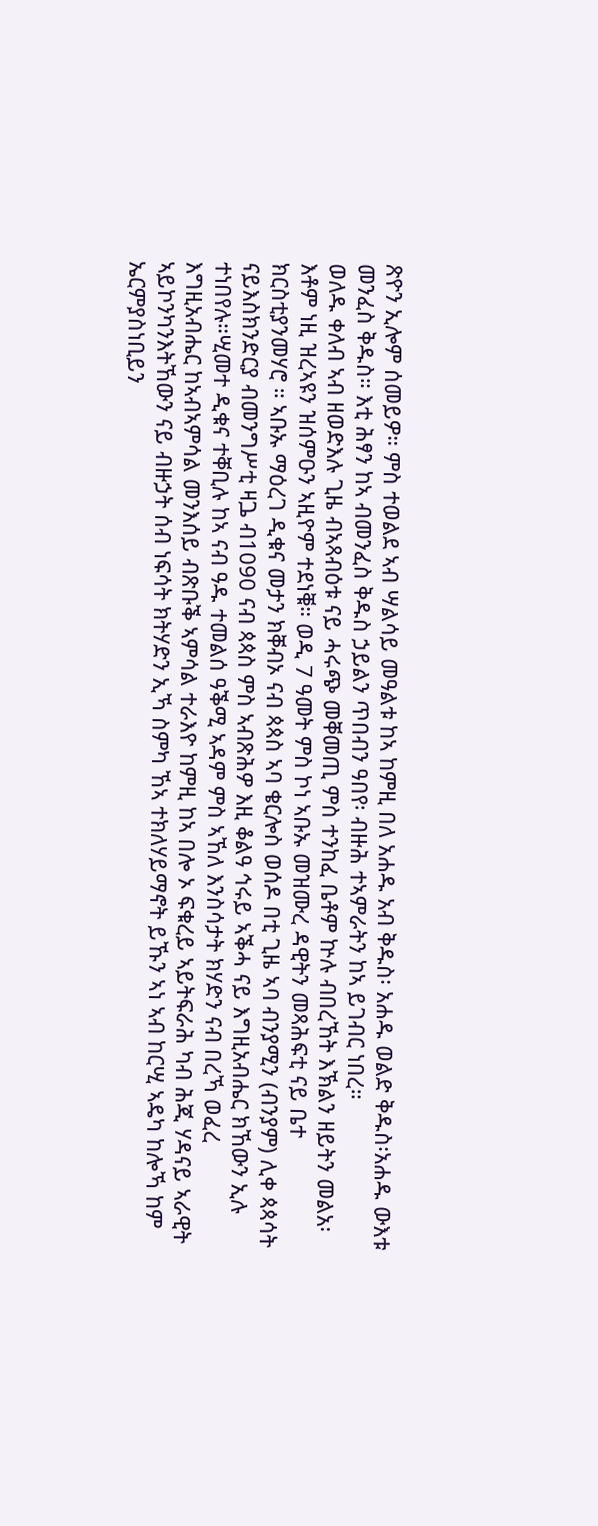ጽዮን ኢሎም ሰመይዎ። ምስ ተወልደ ኣብ ሣልሳይ መዓልቱ ከኣ ከምዚ በለ አሐዱ አብ ቅዱስ፡ አሐዱ ወልድ ቅዱስ፡አሐዱ ውእቱ መንፈስ ቅዱስ። እቲ ሕፃን ከኣ ብመንፈስ ቅዱስ ኃይልን ጥበብን ዓበየ፡ ብዙሕ ተኣምራትን ከኣ ይገብር ነበረ።
ወለዱ ቀለብ ኣብ ዘወድእሉ ጊዜ ብኣጻብዕቱ ናይ ሓሩጭ መቐመጢ ምስ ተንከፈ ቤቶም ኵሉ ብበረኸት እኽልን ዘይትን መልአ፡ እቶም ነዚ ዝረኣዩን ዝሰምዑን ኣዚዮም ተደነቑ። ወዲ 7 ዓመት ምስ ኮነ ኣቡኡ መዝሙረ ዳዊትን መጻሕፍቲ ናይ ቤተ ክርስቲያንመሃሮ ። ኣቡኡ ማዕረገ ዲቁና መታን ክቐብኦ ናብ ጳጳስ ኣባ ቄርሎስ ወሰዶ በቲ ጊዜ ኣባ ብንያሚን (ብንያም) ሊቀ ጳጳሳት ናይእስክንድርያ ብመንግሥቲ ዛጔ ብ1090 ናብ ጳጳስ ምስ ኣብጽሕዎ እዚ ቆልዓ ኅሩይ ኣቕሓ ናይ እግዚአብሔር ክኸውን ኢሉ ተነበየሉ።ሢመተ ዲቁና ተቐቢሉ ከኣ ናብ ዓዱ ተመልሰ ዓቕሚ ኣዳም ምስ ኣኸለ እንስሳታት ክሃድን ናብ በረኻ ወፈረ እግዚአብሔር ከኣብኣምሳል መንእሰይ ብጽቡቕ ኣምሳል ተራእዮ ከምዚ ከኣ በሎ ኦ ፍቁረይ ኣይትፍራሕ ካብ ሕጂ ሃዳናይ ኣራዊት ኣይኮንካንእትኸውን ናይ ብዙኃት ሰብ ነፍሳት ክትሃድን ኢኻ ስምካ ኸኣ ተክለሃይማኖት ይኹን ኣነ ኣብ ከርሢ ኣዴካ ከሎኻ ከም ኤርምያስነቢይን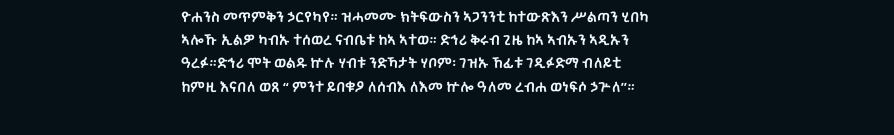ዮሐንስ መጥምቅን ኃርየካየ። ዝሓመሙ ክትፍውስን ኣጋንንቲ ከተውጽእን ሥልጣን ሂበካ ኣሎኹ ኢልዎ ካብኡ ተሰወረ ናብቤቱ ከኣ ኣተወ። ድኅሪ ቅሩብ ጊዜ ከኣ ኣብኡን ኣዲኡን ዓረፉ።ድኅሪ ሞት ወልዱ ኵሉ ሃብቱ ንድኻታት ሃቦም፡ ገዝኡ ኸፊቱ ገዲፉድማ ብለይቲ ከምዚ እናበለ ወጸ “ ምንተ ይበቁዖ ለሰብእ ለእመ ኵሎ ዓለመ ረብሐ ወነፍሶ ኃጕለ’’።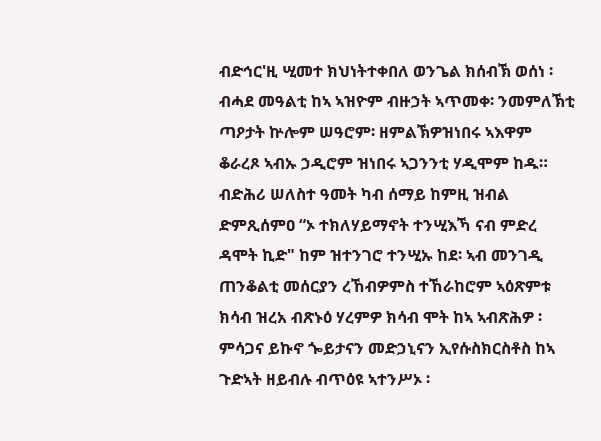ብድኅር'ዚ ሢመተ ክህነትተቀበለ ወንጌል ክሰብኽ ወሰነ ፡ ብሓደ መዓልቲ ከኣ ኣዝዮም ብዙኃት ኣጥመቀ፡ ንመምለኽቲ ጣዖታት ኵሎም ሠዓሮም፡ ዘምልኽዎዝነበሩ ኣእዋም ቆራረጾ ኣብኡ ኃዲሮም ዝነበሩ ኣጋንንቲ ሃዲሞም ከዱ። ብድሕሪ ሠለስተ ዓመት ካብ ሰማይ ከምዚ ዝብል ድምጺሰምዐ “ኦ ተክለሃይማኖት ተንሢእኻ ናብ ምድረ ዳሞት ኪድ" ከም ዝተንገሮ ተንሢኡ ከደ፡ ኣብ መንገዲ ጠንቆልቲ መሰርያን ረኸብዎምስ ተኸራከሮም ኣዕጽምቱ ክሳብ ዝረአ ብጽኑዕ ሃረምዎ ክሳብ ሞት ከኣ ኣብጽሕዎ ፡ ምሳጋና ይኩኖ ጐይታናን መድኃኒናን ኢየሱስክርስቶስ ከኣ ጉድኣት ዘይብሉ ብጥዕዩ ኣተንሥኦ ፡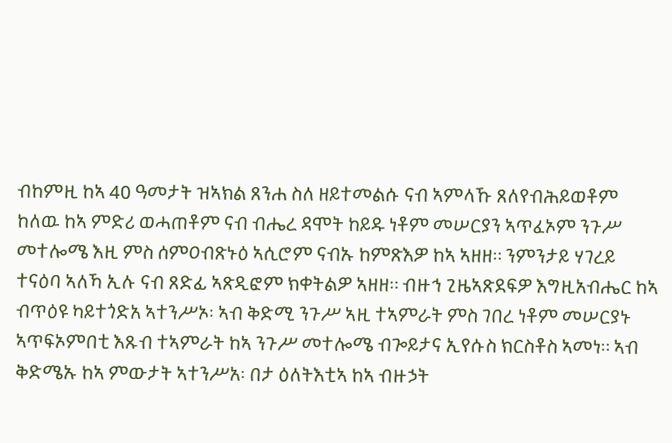ብከምዚ ከኣ 40 ዓመታት ዝኣክል ጸንሐ ስለ ዘይተመልሱ ናብ ኣምላኹ ጸለየብሕይወቶም ከለዉ ከኣ ምድሪ ወሓጠቶም ናብ ብሔረ ዳሞት ከይዱ ነቶም መሠርያን ኣጥፈኦም ንጉሥ መተሎሜ እዚ ምስ ሰምዐብጽኑዕ ኣሲሮም ናብኡ ከምጽእዎ ከኣ ኣዘዘ። ንምንታይ ሃገረይ ተናዕባ ኣለኻ ኢሉ ናብ ጸድፊ ኣጽዲፎም ክቀትልዎ ኣዘዘ። ብዙኅ ጊዜኣጽደፍዎ እግዚአብሔር ከኣ ብጥዕዩ ካይተጎድአ ኣተንሥኦ፡ ኣብ ቅድሚ ንጉሥ ኣዚ ተኣምራት ምስ ገበረ ነቶም መሠርያኑ ኣጥፍኦምበቲ እጹብ ተኣምራት ከኣ ንጉሥ መተሎሜ ብጐይታና ኢየሱስ ክርስቶስ ኣመነ። ኣብ ቅድሜኡ ከኣ ምውታት ኣተንሥአ፡ በታ ዕለትእቲኣ ከኣ ብዙኃት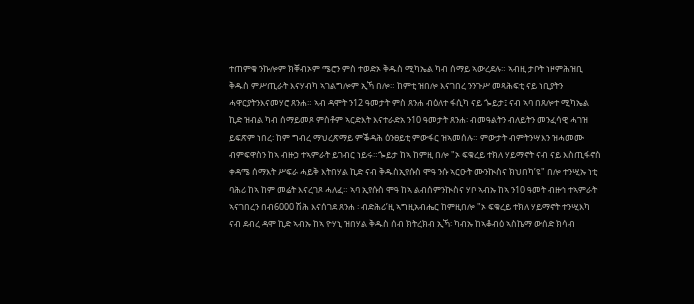ተጠምቁ ንኩሎም ክቐብኦም ሜሮን ምስ ተወድኦ ቅዱስ ሚካኤል ካብ ሰማይ ኣውረደሉ። ኣብዚ ታቦት ነዞምሕዝቢ ቅዱስ ምሥጢራት እናሃብካ ኣገልግሎም ኢኻ በሎ። ከምቲ ዝበሎ እናገበረ ንንጉሥ መጻሕፍቲ ናይ ነቢያትን ሓዋርያትንእናመሃሮ ጸንሐ። ኣብ ዳሞት ን12 ዓመታት ምስ ጸንሐ ብዕለተ ፋሲካ ናይ ጐይታ፤ ናብ ኣባ በጸሎተ ሚካኤል ኪድ ዝብል ካብ ሰማይመጾ ምስቶም ኣርድእት እናተራድአ ን10 ዓመታት ጸንሐ፡ ብመዓልትን ብለይትን መንፈሳዊ ሓገዝ ይፍጽም ነበረ፡ ከም ግብረ ማህረጽማይ ምቕዳሕ ዕንፀይቲ ምውፋር ዝኣመሰሉ። ምውታት ብምትንሣእን ዝሓመሙ ብምፍዋስን ከኣ ብዙኃ ተኣምራት ይገብር ነይሩ።ጐይታ ከኣ ከምዚ በሎ "ኦ ፍቁረይ ተክለ ሃይማኖት ናብ ናይ እስጢፋኖስ ቀዳሜ ሰማእት ሥፍራ ሓይቅ እትበሃል ኪድ ናብ ቅዱስኢየሱስ ሞዓ ንሱ ኣርዑት ሙንኲስና ክህበካ’ዩ" በሎ ተንሢኡ ነቲ ባሕሪ ከኣ ከም መሬት እናረገጾ ሓለፈ። ኣባ ኢየሱስ ሞዓ ከኣ ልብሰምንኲስና ሃቦ ኣብኡ ከኣ ን10 ዓመት ብዙኅ ተኣምራት ኣናገበረን በብ6000 ሽሕ እናሰገደ ጸንሐ ፡ ብድሕሪ’ዚ ኣግዚአብሔር ከምዚበሎ "ኦ ፍቁረይ ተክለ ሃይማኖት ተንሢእካ ናብ ደብረ ዳሞ ኪድ ኣብኡ ከኣ ዮሃኒ ዝበሃል ቅዱስ ሰብ ክትረክብ ኢኻ፡ ካብኡ ከኣቆብዕ ኣስኬማ ውሰድ ክሳብ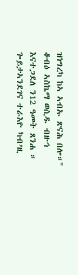ዝነግረካ ከኣ ኣብኡ ጽናሕ በሎ።" ቆብዕ ኣስኬማ ወሲዱ ብዙኅ እናተጋደለ ን12 ዓመት ጸንሐ ። ጐይታኣንደገና ተራእዮ ካብ’ዚ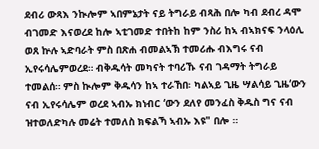ደብሪ ውጻእ ንኲሎም ኣበምኔታት ናይ ትግራይ ብጻሕ በሎ ካብ ደብረ ዳሞ ብገመድ እናወረደ ከሎ ኣቲገመድ ተበትከ ከም ንስሪ ከኣ ብኣክናፍ ንላዕሊ ወጸ ኵሉ ኣድባራት ምስ በጽሐ ብመልኣኽ ተመሪሑ ብእግሩ ናብ ኢየሩሳሌምወረደ። ብቅዱሳት መካናት ተባሪኹ ናብ ገዳማት ትግራይ ተመልሰ። ምስ ኲሎም ቅዱሳን ከኣ ተራኸበ፡ ካልኣይ ጊዜ ሣልሳይ ጊዜ‘ውን ናብ ኢየሩሳሌም ወረደ ኣብኡ ክነብር ‘ውን ደለየ መንፈስ ቅዱስ ግና ናብ ዝተወለድካሉ መሬት ተመለስ ክፍልኻ ኣብኡ እዩ" በሎ ።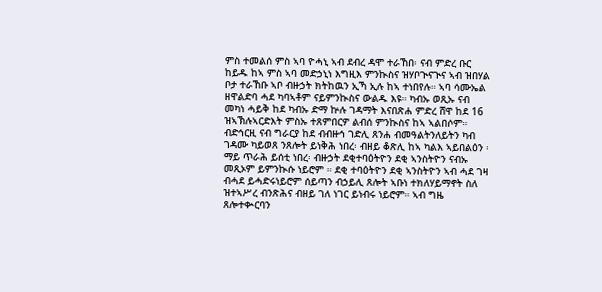ምስ ተመልሰ ምስ ኣባ ዮሓኒ ኣብ ደብረ ዳሞ ተራኸበ፡ ናብ ምድረ ቡር ከይዱ ከኣ ምስ ኣባ መድኃኒነ እግዚእ ምንኲስና ዝሃቦጒናጒና ኣብ ዝበሃል ቦታ ተራኸቡ ኣቦ ብዙኃት ክትከዉን ኢኻ ኢሉ ከኣ ተነበየሉ። ኣባ ሳሙኤል ዘዋልድባ ሓደ ካባኣቶም ናይምንኲስና ውልዱ እዩ። ካብኡ ወጺኡ ናብ መካነ ሓይቅ ከደ ካብኡ ድማ ኵሉ ገዳማት እናበጽሐ ምድረ ሸዋ ከደ 16 ዝኣኽሉኣርድእት ምስኡ ተጸምበርዎ ልብሰ ምንኲስና ከኣ ኣልበሶም። ብድኅርዚ ናብ ግራርያ ከደ ብብዙኅ ገድሊ ጸንሐ ብመዓልትንለይትን ካብ ገዳሙ ካይወጸ ንጸሎት ይነቅሕ ነበረ፡ ብዘይ ቆጽሊ ከኣ ካልእ ኣይበልዕን ፡ ማይ ጥራሕ ይሰቲ ነበረ፡ ብዙኃት ደቂተባዕትዮን ደቂ ኣንስትዮን ናብኡ መጺኦም ይምንኲሱ ነይሮም ። ደቂ ተባዕትዮን ደቂ ኣንስትዮን ኣብ ሓደ ገዛ ብሓደ ይሓድሩነይሮም ሰይጣን ብኃይሊ ጸሎት ኣቡነ ተክለሃይማኖት ስለ ዝተኣሥረ ብንጽሕና ብዘይ ገለ ነገር ይነብሩ ነይሮም። ኣብ ግዜ ጸሎተቊርባን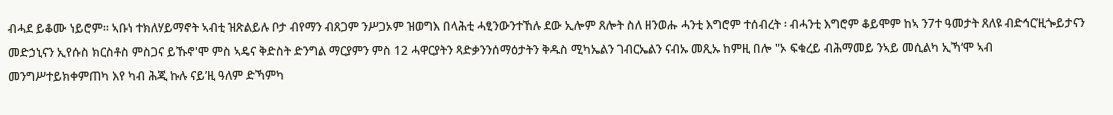ብሓደ ይቆሙ ነይሮም። ኣቡነ ተክለሃይማኖት ኣብቲ ዝጽልይሉ ቦታ ብየማን ብጸጋም ንሥጋኦም ዝወግእ በላሕቲ ሓፂንውንተኸሉ ደው ኢሎም ጸሎት ስለ ዘንወሑ ሓንቲ እግሮም ተሰብረት ፡ ብሓንቲ እግሮም ቆይሞም ከኣ ን7ተ ዓመታት ጸለዩ ብድኅር’ዚጐይታናን መድኃኒናን ኢየሱስ ክርስቶስ ምስጋና ይኹኖ'ሞ ምስ ኣዴና ቅድስት ድንግል ማርያምን ምስ 12 ሓዋርያትን ጻድቃንንሰማዕታትን ቅዱስ ሚካኤልን ገብርኤልን ናብኡ መጺኡ ከምዚ በሎ "ኦ ፍቁረይ ብሕማመይ ንኣይ መሲልካ ኢኻ‘ሞ ኣብ መንግሥተይክቀምጠካ እየ ካብ ሕጂ ኩሉ ናይ’ዚ ዓለም ድኻምካ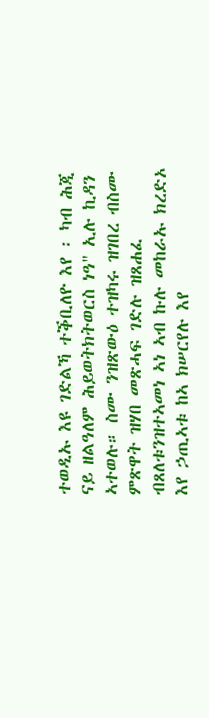ተወዲኡ እዩ ገድልኻ ተቕቢለዮ እየ ፡ ካብ ሕጂ ናይ ዘልዓለም ሕይወትክትወርስ ነዓ" ኢሉ ኪዳን ኣተወሉ። ስሙ ንዝጽውዕ ተዝካሩ ዝገበረ ብስሙ ምጽዋት ዝሃበ መጽሓፍ ገድሉ ዝጸሐፈ ብጸለቱንዝተኣመነ ኣነ ኣብ ኩሉ መከራኡ ክረድኦ እየ ኃጢኣቱ ከኣ ክሠርየሉ እየ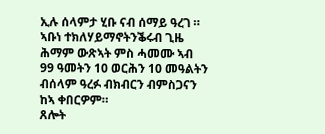ኢሉ ሰላምታ ሂቡ ናብ ሰማይ ዓረገ ። ኣቡነ ተክለሃይማኖትንቕሩብ ጊዜ ሕማም ውጽኣት ምስ ሓመሙ ኣብ 99 ዓመትን 10 ወርሕን 10 መዓልትን ብሰላም ዓረፉ ብክብርን ብምስጋናን ከኣ ቀበርዎም።
ጸሎት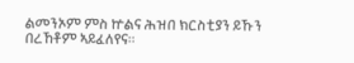ልመንኦም ምስ ኵልና ሕዝበ ክርስቲያን ይኹን በረኸቶም ኣይፈለየና።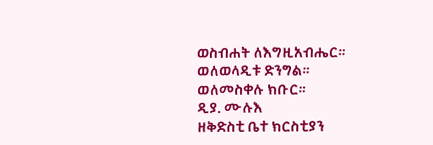ወስብሐት ለእግዚአብሔር።
ወለወላዲቱ ድንግል።
ወለመስቀሉ ክቡር።
ዲያ. ሙሉእ
ዘቅድስቲ ቤተ ክርስቲያን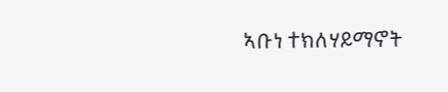ኣቡነ ተክለሃይማኖት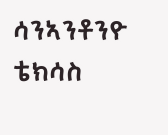ሳንኣንቶንዮ ቴክሳስ